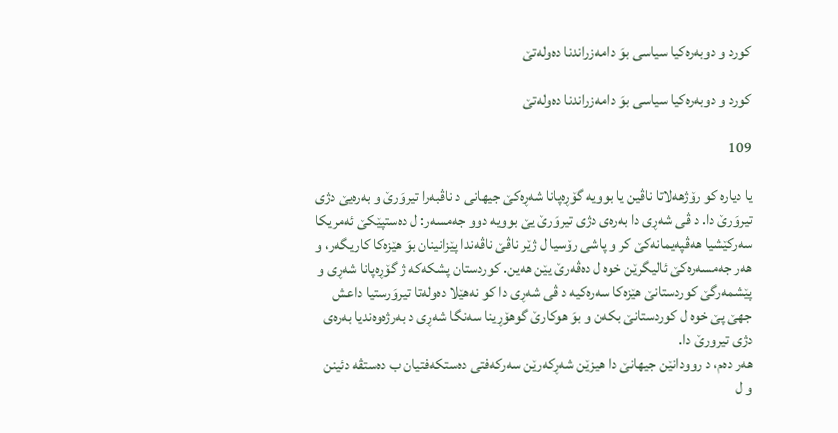كورد و دوبه‌ره‌كیا سیاسی بوَ دامه‌زراندنا ده‌وله‌تێ

كورد و دوبه‌ره‌كیا سیاسی بوَ دامه‌زراندنا ده‌وله‌تێ

109

یا دیاره‌ كو رۆژهه‌لاتا ناڤین یا بوویه‌ گۆڕه‌پانا شه‌ڕه‌كێ جیهانی د ناڤبه‌را تیروَرێ و به‌ره‌یێ دژی تیروَرێ دا. د ڤی شه‌ڕی دا به‌ره‌ی دژی تیروَرێ یێ بوویه‌ دوو جه‌مسه‌ر: ل ده‌ستپێكێ ئه‌مریكا سه‌ركێشیا هه‌ڤپه‌یمانه‌كێ كر و پاشی رۆسیا ل ژێر ناڤێ ناڤه‌ندا پێزانینان بوَ هێزه‌كا كاریگه‌ر، و هه‌ر جه‌مسه‌ره‌كێ ئالیگرێن خوه‌ ل ده‌ڤه‌رێ یێن هه‌ین. كوردستان پشكه‌كه‌ ژ گۆڕه‌پانا شه‌ڕی و پێشمه‌رگێ كوردستانێ هێزه‌كا سه‌ره‌كیه‌ د ڤی شه‌ڕی دا كو نه‌هێلا ده‌وله‌تا تیروَرستیا داعش جهێ پێ خوه‌ ل كوردستانێ بكه‌ن و بوَ هوكارێ گوهۆڕینا سه‌نگا شه‌ڕی د به‌رژه‌وه‌ندیا به‌ره‌ی دژی تیرورێ دا.
هه‌ر ده‌م، د روودانێن جیهانێ دا هیزێن شه‌ڕكه‌رێن سه‌ركه‌فتی ده‌ستكه‌فتیان ب ده‌ستڤه‌ دئینن و ل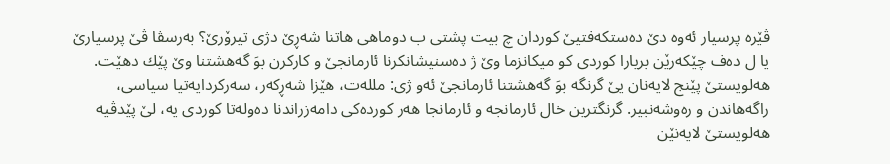ڤێره‌ پرسیار ئه‌وه‌ دێ ده‌ستكه‌فتیێ كوردان چ بیت پشتی ب دوماهی هاتنا شه‌ڕێ دژی تیرۆرێ؟ به‌رسڤا ڤێ پرسیارێ یا ل ده‌ف چێكه‌رێن بریارا كوردی كو میكانزما وێ ژ ده‌سنیشانكرنا ئارمانجێ و كاركرن بوَ گه‌هشتنا وێ پێك دهێت. هه‌لویستێ پێنج لایه‌نان یێ گرنگه‌ بوَ گه‌هشتنا ئارمانجێ ئه‌و ژی: ملله‌ت، هێزا شه‌ڕكه‌ر، سه‌ركردایه‌تیا سیاسی، راگه‌هاندن و ره‌وشه‌نبیر. گرنگترین خال ئارمانجه‌ و ئارمانجا هه‌ر كورده‌كی دامه‌زراندنا ده‌وله‌تا كوردی یه‌، لێ پێدڤیه‌ هه‌لویستێ لایه‌نێن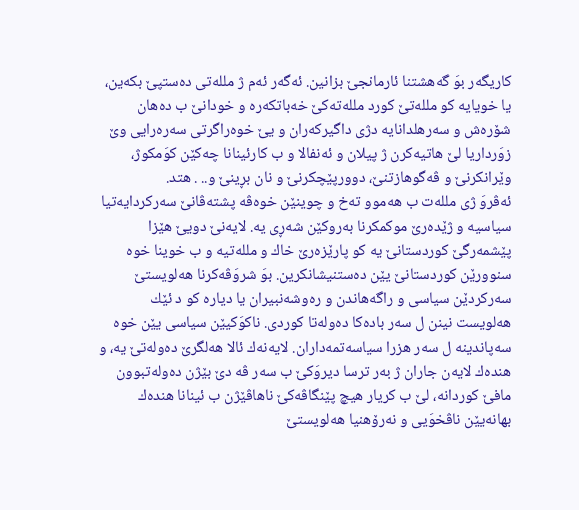كاریگه‌ر بوَ گه‌هشتنا ئارمانجێ بزانین. ئه‌گه‌ر ئه‌م ژ ملله‌تی ده‌ستپێ بكه‌ین، یا خویایه‌ كو ملله‌تێ كورد ملله‌ته‌كێ خه‌باتكه‌ره‌ و خودانێ ب ده‌هان شۆره‌ش و سه‌رهلدانایه‌ دژی داگیركه‌ران و یێ خوه‌راگرتی سه‌ره‌رایی وێ زوَرداریا لێ هاتیه‌كرن ژ پیلان و ئه‌نفالا و ب كارئینانا چه‌كێن كوَمكوژ، وێرانكرنێ و ڤه‌گوهازتنێ، دوورپێچكرنێ و نان بڕینێ و.. . هتد.
ئه‌ڤروَ ژی ملله‌ت ب هه‌موو ته‌خ و چوینێن خوه‌ڤه‌ پشته‌ڤانێ سه‌ركردایه‌تیا سیاسیه‌ و ژێده‌رێ موكمكرنا به‌روكێن شه‌ڕی یه‌. لایه‌نێ دویێ هێزا پێشمه‌رگێ كوردستانێ یه‌ كو پارێزه‌رێ خاك و ملله‌تیه‌ و ب خوینا خوه‌ سنوورێن كوردستانێ یێن ده‌ستنیشانكرین. بوَ شروَڤه‌كرنا هه‌لویستێ سه‌ركردێن سیاسی و راگه‌هاندن و ره‌وشه‌نبیران یا دیاره‌ كو د ئێك هه‌لویست نینن ل سه‌ر باده‌كا ده‌وله‌تا كوردی. ناكوَكیێن سیاسی یێن خوه‌ سه‌پاندینه‌ ل سه‌ر هزرا سیاسه‌تمه‌داران. لایه‌نه‌ك ئالا هه‌لگرێ ده‌وله‌تێ یه‌، و هنده‌ك لایه‌ن جاران ژ به‌ر ترسا دیروَكێ ب سه‌ر ڤه‌ دێ بێژن ده‌وله‌تبوون مافێ كوردانه‌، لێ ب كریار هیچ پێنگاڤه‌كێ ناهاڤێژن ب ئینانا هنده‌ك بهانه‌یێن ناڤخوَیی و نه‌رۆهنیا هه‌لویستێ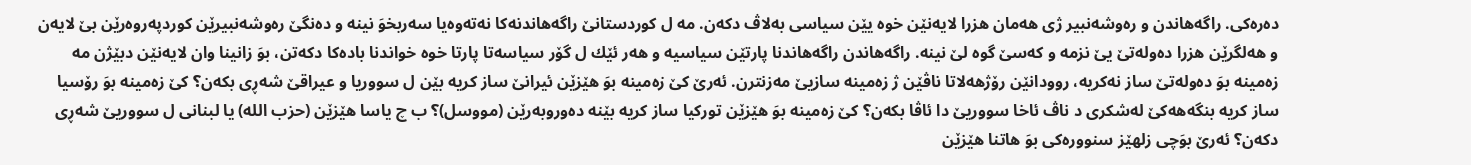ده‌ره‌كی. راگه‌هاندن و ره‌وشه‌نبیر ژی هه‌مان هزرا لایه‌نێن خوه‌ یێن سیاسی به‌لاڤ دكه‌ن. مه‌ ل كوردستانێ راگه‌هاندنه‌كا نه‌ته‌وه‌یا سه‌ربخوَ نینه‌ و ده‌نگێ ره‌وشه‌نبیرێن كوردپه‌روه‌رێن بێ لایه‌ن و هه‌لگرێن هزرا ده‌وله‌تێ یێ نزمه‌ و كه‌سێ گوه لێ نینه‌. راگه‌هاندن راگه‌هاندنا پارتێن سیاسیه‌ و هه‌ر ئێك ل گۆر سیاسه‌تا پارتا خوه‌ خواندنا باده‌كا دكه‌تن، بوَ زانینا وان لایه‌نێن دبێژن مه‌ زه‌مینه‌ بوَ ده‌وله‌تێ ساز نه‌كریه‌، روودانێن رۆژهه‌لاتا ناڤێن ژ زه‌مینه‌ سازیێ مه‌زنترن. ئه‌رێ كێ زه‌مینه‌ بوَ هێزێن ئیرانێ ساز كریه‌ بێن ل سووریا و عیراقێ شه‌ڕی بكه‌ن؟ كێ زه‌مینه‌ بوَ رۆسیا ساز كریه‌ بنگه‌هه‌كێ له‌شكری د ناڤ ئاخا سووریێ دا ئاڤا بكه‌ن؟ كێ زه‌مینه‌ بوَ هێزێن توركیا ساز كریه‌ بێنه‌ ده‌وروبه‌رێن (مووسل)؟ ب چ یاسا هێزێن (حزب الله) یا لبنانی ل سووریێ شه‌ڕی دكه‌ن؟ ئه‌رێ بوَچی زلهێز سنووره‌كی بوَ هاتنا هێزێن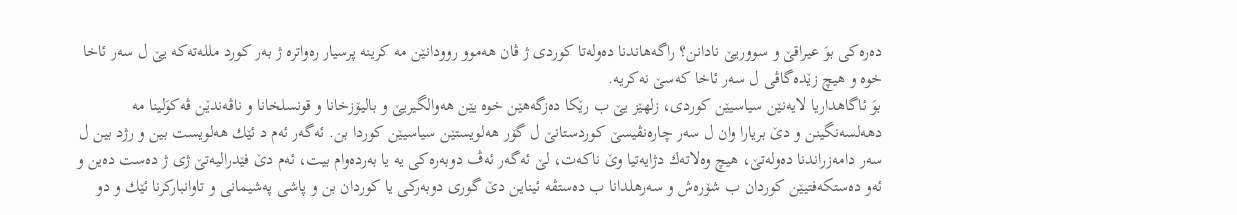ده‌ره‌كی بوَ عیراقێ و سووریێ نادانن؟ راگه‌هاندنا ده‌وله‌تا كوردی ژ ڤان هه‌موو روودانێن مه‌ كرینه‌ پرسیار ره‌واتره‌ ژ به‌ر كورد ملله‌ته‌كه‌ یێ ل سه‌ر ئاخا خوه‌ و هیچ زێده‌گاڤی ل سه‌ر ئاخا كه‌سێ نه‌كریه‌.
بوَ ئاگاهداریا لایه‌نێن سیاسیێن كوردی، زلهێز یێ ب رێكا ده‌زگه‌هێن خوه‌ یێن هه‌والگیریێ و بالیۆزخانا و قونسلخانا و ناڤه‌ندێن ڤه‌كوَلینا مه‌ دهه‌لسه‌نگینن و دێ بریارا وان ل سه‌ر چاره‌نڤیسێ كوردستانێ ل گۆر هه‌لویستێن سیاسیێن كوردا بن. ئه‌گه‌ر ئه‌م د ئێك هه‌لویست بین و رژد بین ل سه‌ر دامه‌زراندنا ده‌وله‌تێ، هیچ وه‌لاته‌ك دژایه‌تیا وێ ناكه‌ت، لێ ئه‌گه‌ر ئه‌ڤ دوبه‌ره‌كی یه‌ یا به‌رده‌وام بیت، ئه‌م دێ فێدرالیه‌تێ ژی ژ ده‌ست ده‌ین و ئه‌و ده‌ستكه‌فتیێن كوردان ب شۆره‌ش و سه‌رهلدانا ب ده‌ستڤه‌ ئیناین دێ گوری دوبه‌ركی یا كوردان بن و پاشی په‌شیمانی و تاوانباركرنا ئێك و دو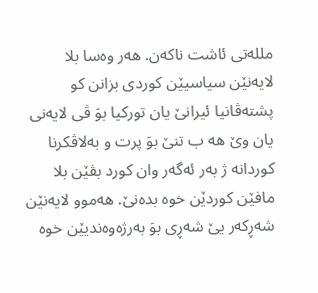ملله‌تی ئاشت ناكه‌ن. هه‌ر وه‌سا بلا لایه‌نێن سیاسیێن كوردی بزانن كو پشته‌ڤانیا ئیرانێ یان توركیا بوَ ڤی لایه‌نی یان وێ هه‌ ب تنێ بوَ پرت و به‌لاڤكرنا كوردانه‌ ژ به‌ر ئه‌گه‌ر وان كورد بڤێن بلا مافێن كوردێن خوه‌ بده‌نێ. هه‌موو لایه‌نێن شه‌ڕكه‌ر یێ شه‌ڕی بوَ به‌رژه‌وه‌ندیێن خوه‌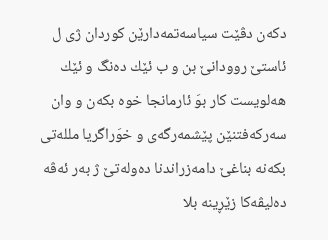دكه‌ن دڤێت سیاسه‌تمه‌دارێن كوردان ژی ل ئاستێ روودانێ بن و ب ئێك ده‌نگ و ئێك هه‌لویست كار بوَ ئارمانجا خوه‌ بكه‌ن و وان سه‌ركه‌فتنێن پێشمه‌رگه‌ی و خوَراگریا ملله‌تی بكه‌نه‌ بناغێ دامه‌زراندنا ده‌وله‌تێ ژ به‌ر ئه‌ڤه‌ ده‌لیڤه‌كا زێڕینه‌ بلا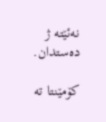نه‌ئێته‌ ژ ده‌ستدان.

کۆمێنتا تە